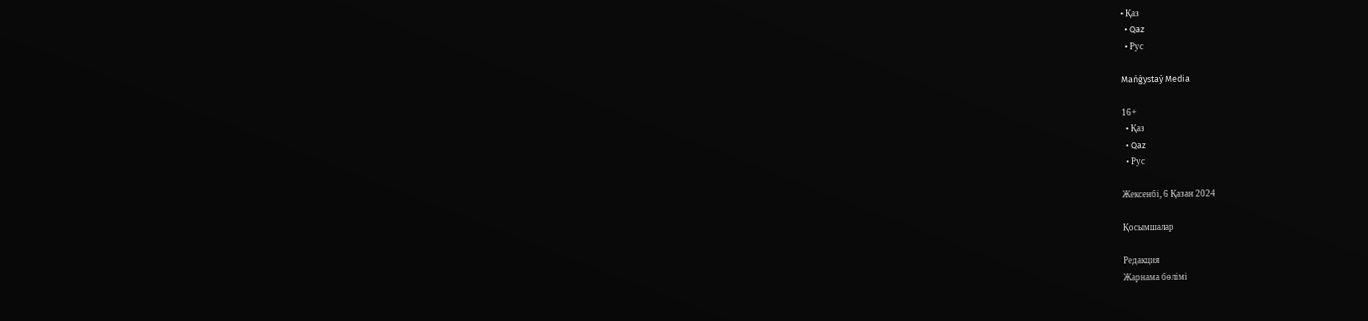• Қаз
  • Qaz
  • Рус

Mańǵystaý Media

16+
  • Қаз
  • Qaz
  • Рус

Жексенбi, 6 Қазан 2024

Қосымшалар

Редакция
Жарнама бөлімі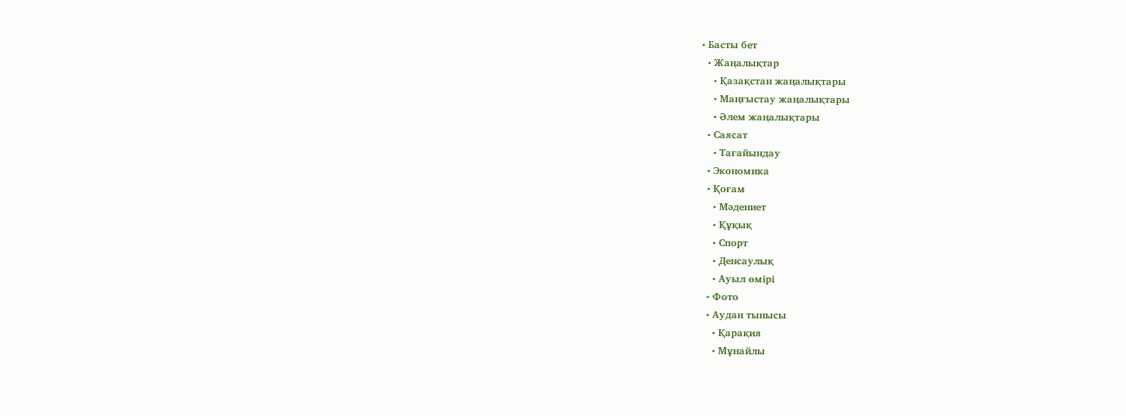• Басты бет
  • Жаңалықтар
    • Қазақстан жаңалықтары
    • Маңғыстау жаңалықтары
    • Әлем жаңалықтары
  • Саясат
    • Тағайындау
  • Экономика
  • Қоғам
    • Мәдениет
    • Құқық
    • Спорт
    • Денсаулық
    • Ауыл өмірі
  • Фото
  • Аудан тынысы
    • Қарақия
    • Мұнайлы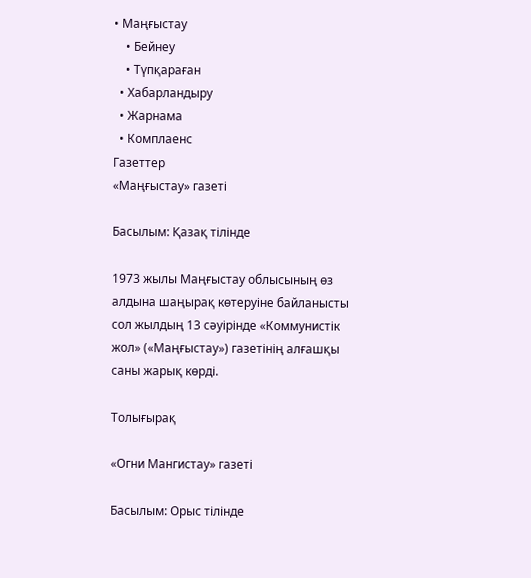• Маңғыстау
    • Бейнеу
    • Түпқараған
  • Хабарландыру
  • Жарнама
  • Комплаенс
Газеттер
«Маңғыстау» газеті

Басылым: Қазақ тілінде

1973 жылы Маңғыстау облысының өз алдына шаңырақ көтеруіне байланысты сол жылдың 13 сәуірінде «Коммунистік жол» («Маңғыстау») газетінің алғашқы саны жарық көрді.

Толығырақ

«Огни Мангистау» газеті

Басылым: Орыс тілінде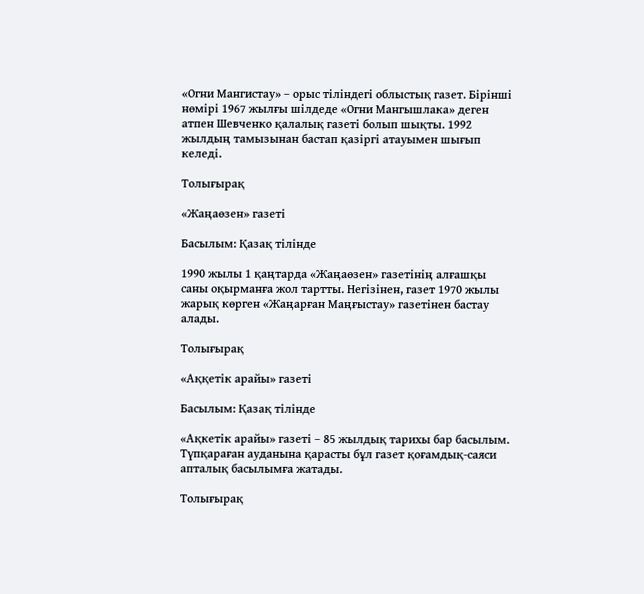«Огни Мангистау» – орыс тіліндегі облыстық газет. Бірінші нөмірі 1967 жылғы шілдеде «Огни Мангышлака» деген атпен Шевченко қалалық газеті болып шықты. 1992 жылдың тамызынан бастап қазіргі атауымен шығып келеді.

Толығырақ

«Жаңаөзен» газеті

Басылым: Қазақ тілінде

1990 жылы 1 қаңтарда «Жаңаөзен» газетінің алғашқы саны оқырманға жол тартты. Негізінен, газет 1970 жылы жарық көрген «Жаңарған Маңғыстау» газетінен бастау алады.

Толығырақ

«Аққетік арайы» газеті

Басылым: Қазақ тілінде

«Ақкетік арайы» газеті – 85 жылдық тарихы бар басылым. Түпқараған ауданына қарасты бұл газет қоғамдық-саяси апталық басылымға жатады.

Толығырақ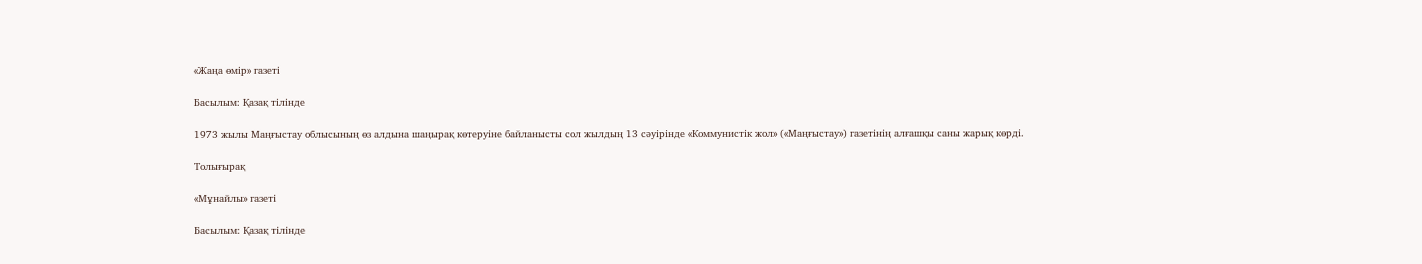«Жаңа өмір» газеті

Басылым: Қазақ тілінде

1973 жылы Маңғыстау облысының өз алдына шаңырақ көтеруіне байланысты сол жылдың 13 сәуірінде «Коммунистік жол» («Маңғыстау») газетінің алғашқы саны жарық көрді.

Толығырақ

«Мұнайлы» газеті

Басылым: Қазақ тілінде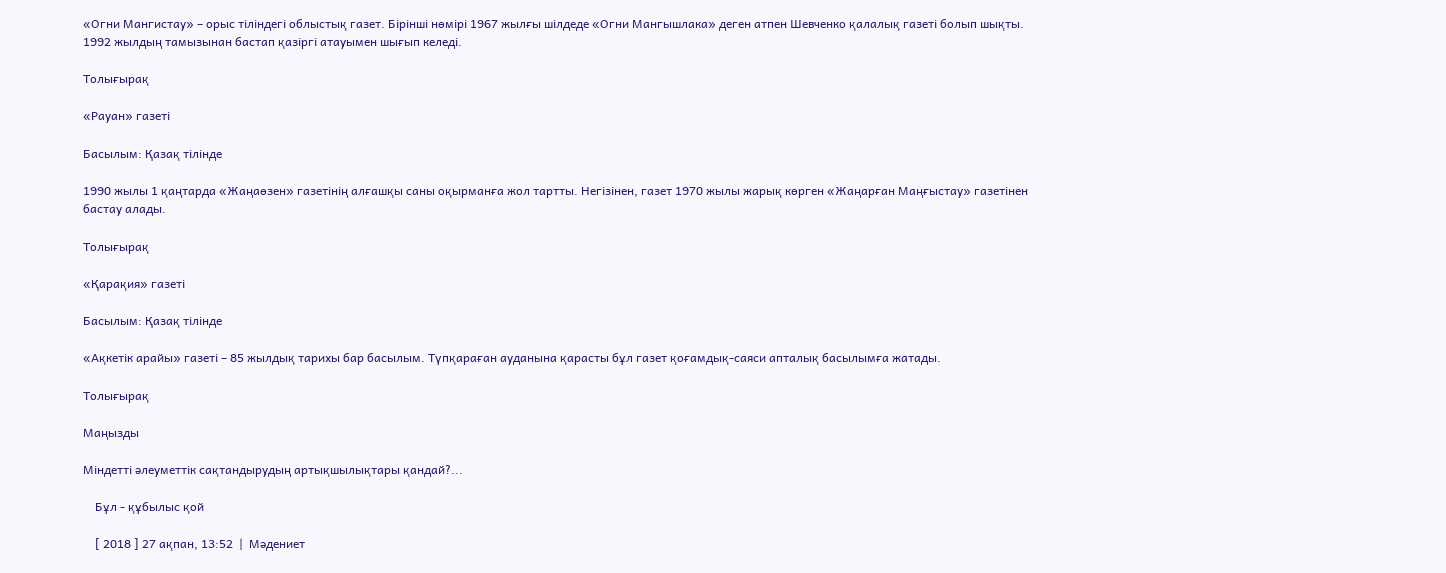«Огни Мангистау» – орыс тіліндегі облыстық газет. Бірінші нөмірі 1967 жылғы шілдеде «Огни Мангышлака» деген атпен Шевченко қалалық газеті болып шықты. 1992 жылдың тамызынан бастап қазіргі атауымен шығып келеді.

Толығырақ

«Рауан» газеті

Басылым: Қазақ тілінде

1990 жылы 1 қаңтарда «Жаңаөзен» газетінің алғашқы саны оқырманға жол тартты. Негізінен, газет 1970 жылы жарық көрген «Жаңарған Маңғыстау» газетінен бастау алады.

Толығырақ

«Қарақия» газеті

Басылым: Қазақ тілінде

«Ақкетік арайы» газеті – 85 жылдық тарихы бар басылым. Түпқараған ауданына қарасты бұл газет қоғамдық-саяси апталық басылымға жатады.

Толығырақ

Маңызды

Міндетті әлеуметтік сақтандырудың артықшылықтары қандай?...

    Бұл - құбылыс қой

    [ 2018 ] 27 ақпан, 13:52  |  Мәдениет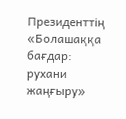Президенттің «Болашаққа бағдар: рухани жаңғыру»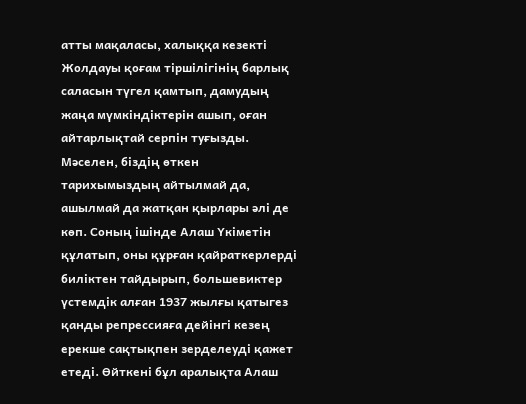атты мақаласы, халыққа кезекті Жолдауы қоғам тіршілігінің барлық саласын түгел қамтып, дамудың жаңа мүмкіндіктерін ашып, оған айтарлықтай серпін туғызды. Мәселен, біздің өткен тарихымыздың айтылмай да, ашылмай да жатқан қырлары әлі де көп. Соның ішінде Алаш Үкіметін құлатып, оны құрған қайраткерлерді биліктен тайдырып, большевиктер үстемдік алған 1937 жылғы қатыгез қанды репрессияға дейінгі кезең ерекше сақтықпен зерделеуді қажет етеді. Өйткені бұл аралықта Алаш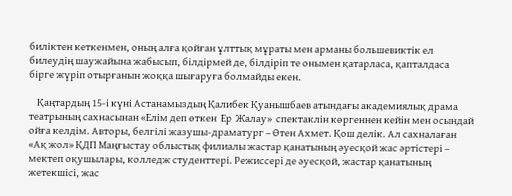биліктен кеткенмен, оның алға қойған ұлттық мұраты мен арманы большевиктік ел билеудің шаужайына жабысып, білдірмей де, білдіріп те онымен қатарласа, қапталдаса бірге жүріп отырғанын жоққа шығаруға болмайды екен.

    Қаңтардың 15-і күні Астанамыздың Қалибек Қуанышбаев атындағы академиялық драма театрының сахнасынан «Елім деп өткен  Ер  Жалау»  спектаклін көргеннен кейін мен осындай ойға келдім. Авторы, белгілі жазушы-драматург – Өтен Ахмет. Қош делік. Ал сахналаған «Ақ жол» ҚДП Маңғыстау облыстық филиалы жастар қанатының әуесқой жас әртістері – мектеп оқушылары, колледж студенттері. Режиссері де әуесқой, жастар қанатының жетекшісі, жас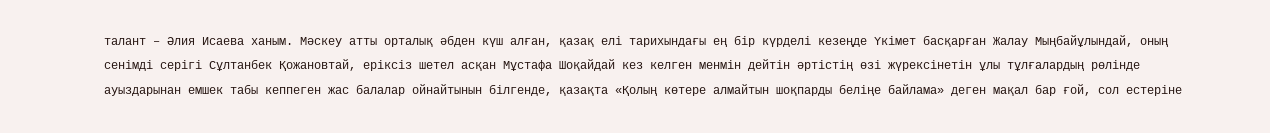талант – Әлия Исаева ханым. Мәскеу атты орталық әбден күш алған, қазақ елі тарихындағы ең бір күрделі кезеңде Үкімет басқарған Жалау Мыңбайұлындай, оның сенімді серігі Сұлтанбек Қожановтай, еріксіз шетел асқан Мұстафа Шоқайдай кез келген менмін дейтін әртістің өзі жүрексінетін ұлы тұлғалардың рөлінде ауыздарынан емшек табы кеппеген жас балалар ойнайтынын білгенде, қазақта «Қолың көтере алмайтын шоқпарды беліңе байлама» деген мақал бар ғой, сол естеріне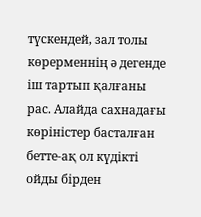түскендей, зал толы көрерменнің ә дегенде іш тартып қалғаны рас. Алайда сахнадағы көріністер басталған бетте-ақ ол күдікті ойды бірден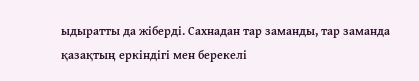ыдыратты да жіберді. Сахнадан тар заманды, тар заманда қазақтың еркіндігі мен берекелі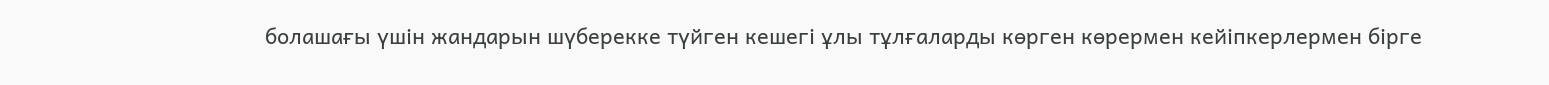болашағы үшін жандарын шүберекке түйген кешегі ұлы тұлғаларды көрген көрермен кейіпкерлермен бірге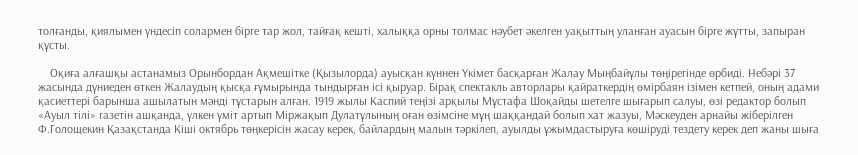толғанды, қиялымен үндесіп солармен бірге тар жол, тайғақ кешті, халыққа орны толмас нәубет әкелген уақыттың уланған ауасын бірге жұтты, запыран құсты.

    Оқиға алғашқы астанамыз Орынбордан Ақмешітке (Қызылорда) ауысқан күннен Үкімет басқарған Жалау Мыңбайұлы төңірегінде өрбиді. Небәрі 37 жасында дүниеден өткен Жалаудың қысқа ғұмырында тындырған ісі қыруар. Бірақ спектакль авторлары қайраткердің өмірбаян ізімен кетпей, оның адами қасиеттері барынша ашылатын мәнді тұстарын алған. 1919 жылы Каспий теңізі арқылы Мұстафа Шоқайды шетелге шығарып салуы, өзі редактор болып «Ауыл тілі» газетін ашқанда, үлкен үміт артып Міржақып Дулатұлының оған өзімсіне мұң шаққандай болып хат жазуы, Мәскеуден арнайы жіберілген Ф.Голощекин Қазақстанда Кіші октябрь төңкерісін жасау керек, байлардың малын тәркілеп, ауылды ұжымдастыруға көшіруді тездету керек деп жаны шыға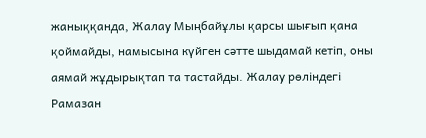жаныққанда, Жалау Мыңбайұлы қарсы шығып қана қоймайды, намысына күйген сәтте шыдамай кетіп, оны аямай жұдырықтап та тастайды. Жалау рөліндегі Рамазан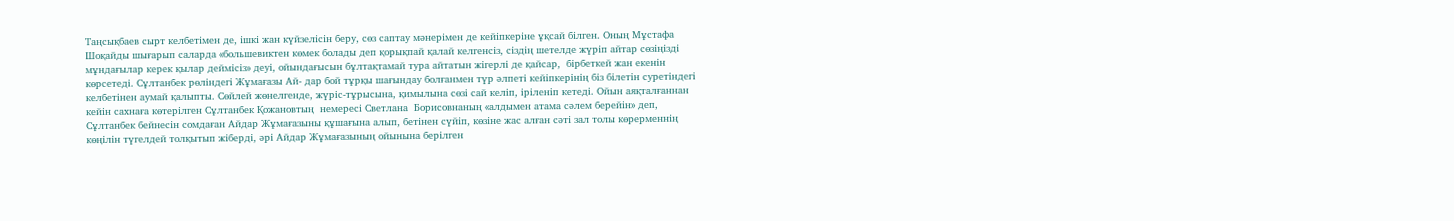Таңсықбаев сырт келбетімен де, ішкі жан күйзелісін беру, сөз саптау мәнерімен де кейіпкеріне ұқсай білген. Оның Мұстафа Шоқайды шығарып саларда «большевиктен көмек болады деп қорықпай қалай келгенсіз, сіздің шетелде жүріп айтар сөзіңізді мұндағылар керек қылар деймісіз» деуі, ойындағысын бұлтақтамай тура айтатын жігерлі де қайсар,  бірбеткей жан екенін көрсетеді. Сұлтанбек рөліндегі Жұмағазы Ай- дар бой тұрқы шағындау болғанмен түр әлпеті кейіпкерінің біз білетін суретіндегі келбетінен аумай қалыпты. Сөйлей жөнелгенде, жүріс-тұрысына, қимылына сөзі сай келіп, іріленіп кетеді. Ойын аяқталғаннан кейін сахнаға көтерілген Сұлтанбек Қожановтың  немересі Светлана  Борисовнаның «алдымен атама сәлем берейін» деп, Сұлтанбек бейнесін сомдаған Айдар Жұмағазыны құшағына алып, бетінен сүйіп, көзіне жас алған сәті зал толы көрерменнің көңілін түгелдей толқытып жіберді, әрі Айдар Жұмағазының ойынына берілген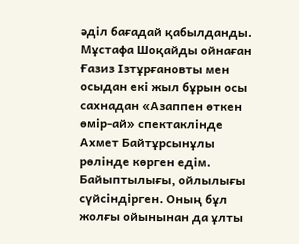әділ бағадай қабылданды. Мұстафа Шоқайды ойнаған Ғазиз Ізтұрғановты мен осыдан екі жыл бұрын осы сахнадан «Азаппен өткен өмір-ай» спектаклінде Ахмет Байтұрсынұлы рөлінде көрген едім. Байыптылығы, ойлылығы сүйсіндірген. Оның бұл жолғы ойынынан да ұлты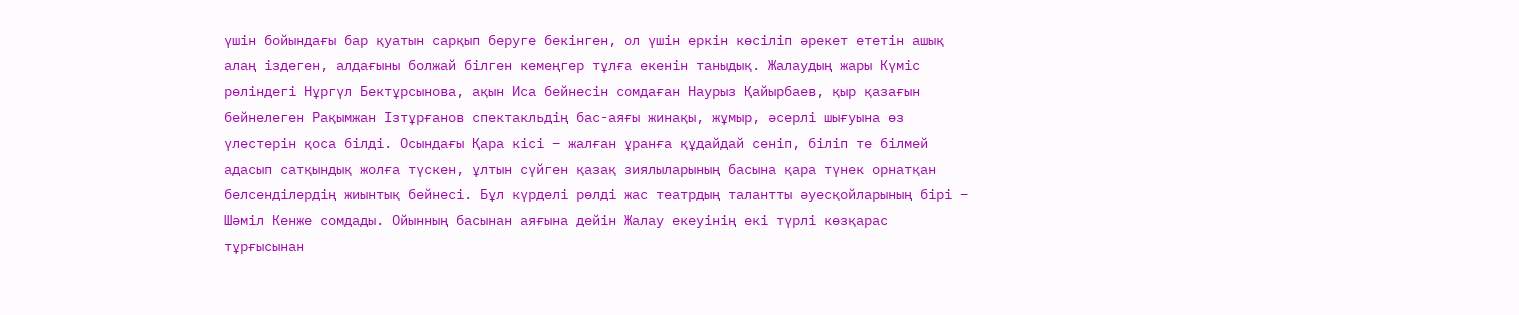үшін бойындағы бар қуатын сарқып беруге бекінген, ол үшін еркін көсіліп әрекет ететін ашық алаң іздеген, алдағыны болжай білген кемеңгер тұлға екенін таныдық. Жалаудың жары Күміс рөліндегі Нұргүл Бектұрсынова, ақын Иса бейнесін сомдаған Наурыз Қайырбаев, қыр қазағын бейнелеген Рақымжан Ізтұрғанов спектакльдің бас-аяғы жинақы, жұмыр, әсерлі шығуына өз үлестерін қоса білді. Осындағы Қара кісі – жалған ұранға құдайдай сеніп, біліп те білмей адасып сатқындық жолға түскен, ұлтын сүйген қазақ зиялыларының басына қара түнек орнатқан белсенділердің жиынтық бейнесі. Бұл күрделі рөлді жас театрдың талантты әуесқойларының бірі – Шәміл Кенже сомдады. Ойынның басынан аяғына дейін Жалау екеуінің екі түрлі көзқарас тұрғысынан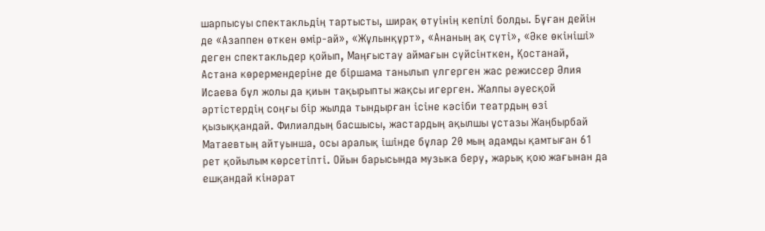шарпысуы спектакльдің тартысты, ширақ өтуінің кепілі болды. Бұған дейін де «Азаппен өткен өмір-ай», «Жұлынқұрт», «Ананың ақ сүті», «Әке өкініші» деген спектакльдер қойып, Маңғыстау аймағын сүйсінткен, Қостанай, Астана көрермендеріне де біршама танылып үлгерген жас режиссер Әлия Исаева бұл жолы да қиын тақырыпты жақсы игерген. Жалпы әуесқой әртістердің соңғы бір жылда тындырған ісіне кәсіби театрдың өзі қызыққандай. Филиалдың басшысы, жастардың ақылшы ұстазы Жаңбырбай Матаевтың айтуынша, осы аралық ішінде бұлар 20 мың адамды қамтыған 61 рет қойылым көрсетіпті. Ойын барысында музыка беру, жарық қою жағынан да ешқандай кінәрат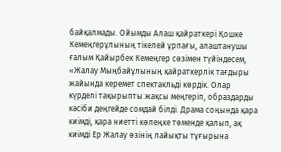байқалмады. Ойымды Алаш қайраткері Қошке Кемеңгерұлының тікелей ұрпағы, алаштанушы ғалым Қайырбек Кемеңгер сөзімен түйіндесем, «Жалау Мыңбайұлының қайраткерлік тағдыры жайында керемет спектакльді көрдік. Олар күрделі тақырыпты жақсы меңгеріп, образдарды кәсіби деңгейде сомдай білді. Драма соңында қара киімді, қара ниетті көлеңке төменде қалып, ақ киімді Ер Жалау өзінің лайықты тұғырына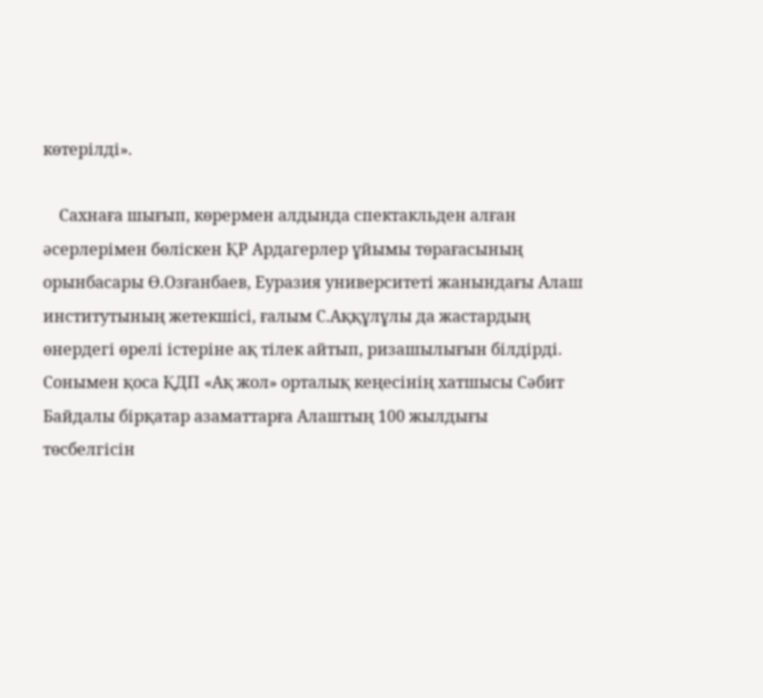көтерілді».

    Сахнаға шығып, көрермен алдында спектакльден алған әсерлерімен бөліскен ҚР Ардагерлер ұйымы төрағасының орынбасары Ө.Озғанбаев, Еуразия университеті жанындағы Алаш институтының жетекшісі, ғалым С.Аққұлұлы да жастардың өнердегі өрелі істеріне ақ тілек айтып, ризашылығын білдірді. Сонымен қоса ҚДП «Ақ жол» орталық кеңесінің хатшысы Сәбит Байдалы бірқатар азаматтарға Алаштың 100 жылдығы төсбелгісін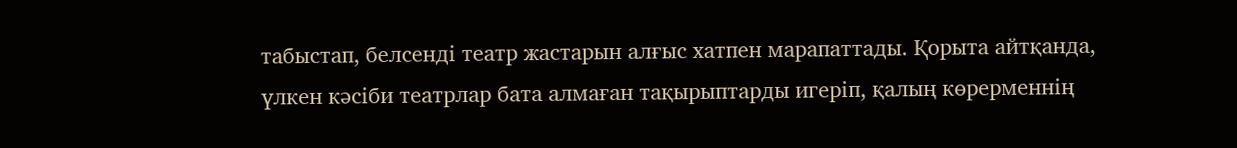табыстап, белсенді театр жастарын алғыс хатпен марапаттады. Қорыта айтқанда, үлкен кәсіби театрлар бата алмаған тақырыптарды игеріп, қалың көрерменнің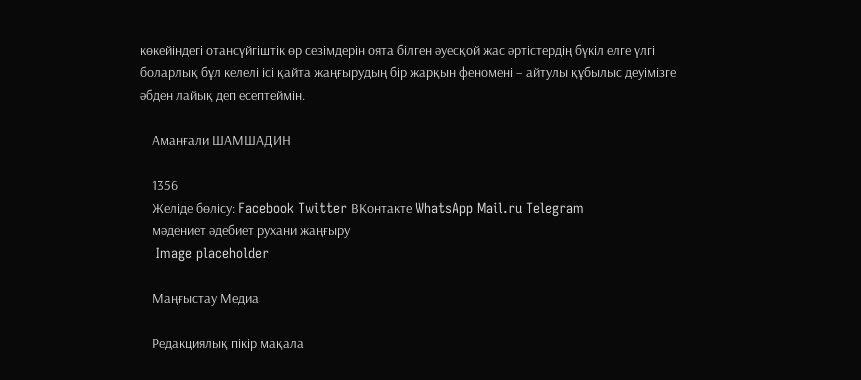көкейіндегі отансүйгіштік өр сезімдерін оята білген әуесқой жас әртістердің бүкіл елге үлгі боларлық бұл келелі ісі қайта жаңғырудың бір жарқын феномені – айтулы құбылыс деуімізге әбден лайық деп есептеймін.

    Аманғали ШАМШАДИН

    1356
    Желіде бөлісу: Facebook Twitter ВКонтакте WhatsApp Mail.ru Telegram
    мәдениет әдебиет рухани жаңғыру
    Image placeholder

    Маңғыстау Медиа

    Редакциялық пікір мақала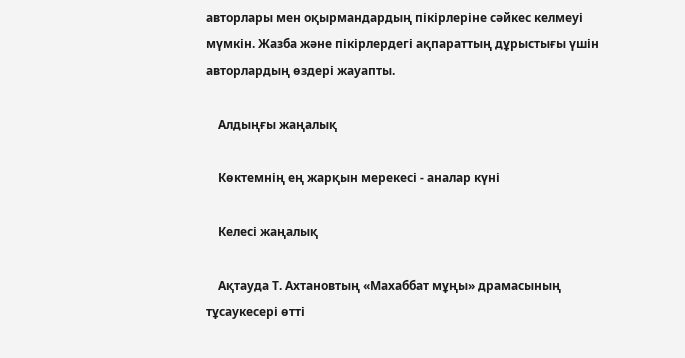авторлары мен оқырмандардың пікірлеріне сәйкес келмеуі мүмкін. Жазба және пікірлердегі ақпараттың дұрыстығы үшін авторлардың өздері жауапты.

    Алдыңғы жаңалық

    Көктемнің ең жарқын мерекесі - аналар күні

    Келесі жаңалық

    Ақтауда Т. Ахтановтың «Махаббат мұңы» драмасының тұсаукесері өтті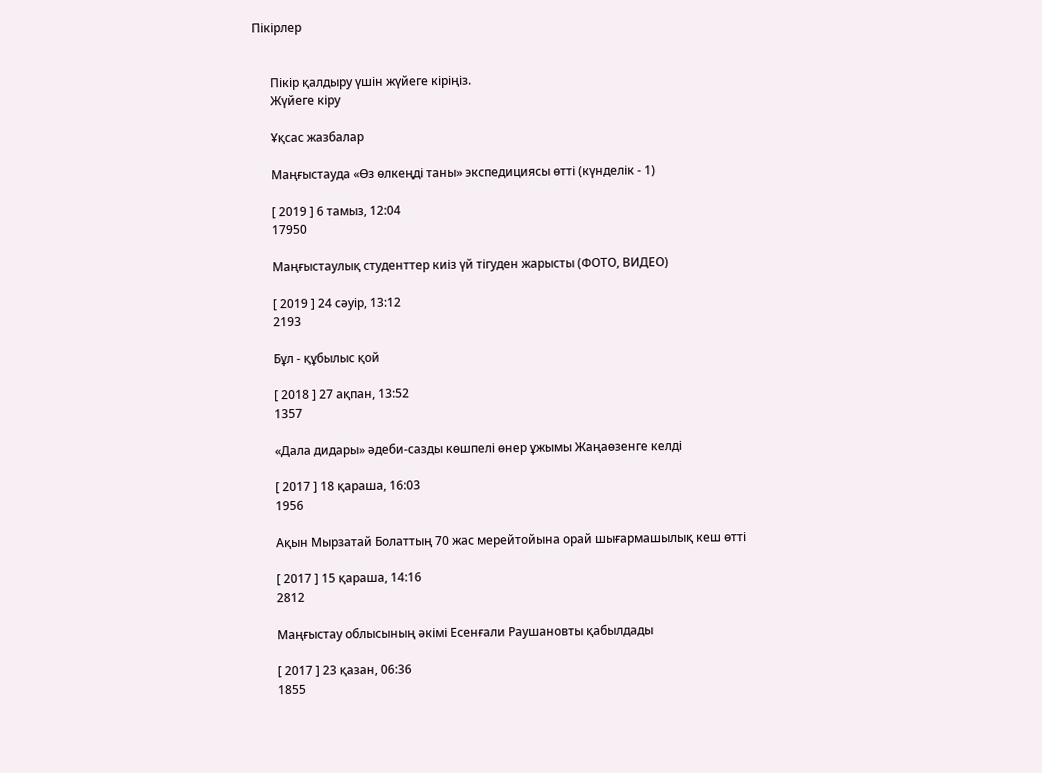Пікірлер


      Пікір қалдыру үшін жүйеге кіріңіз.
      Жүйеге кіру

      Ұқсас жазбалар

      Маңғыстауда «Өз өлкеңді таны» экспедициясы өтті (күнделік - 1)

      [ 2019 ] 6 тамыз, 12:04
      17950

      Маңғыстаулық студенттер киіз үй тігуден жарысты (ФОТО, ВИДЕО)

      [ 2019 ] 24 сәуір, 13:12
      2193

      Бұл - құбылыс қой

      [ 2018 ] 27 ақпан, 13:52
      1357

      «Дала дидары» әдеби-сазды көшпелі өнер ұжымы Жаңаөзенге келді

      [ 2017 ] 18 қараша, 16:03
      1956

      Ақын Мырзатай Болаттың 70 жас мерейтойына орай шығармашылық кеш өтті

      [ 2017 ] 15 қараша, 14:16
      2812

      Маңғыстау облысының әкімі Есенғали Раушановты қабылдады

      [ 2017 ] 23 қазан, 06:36
      1855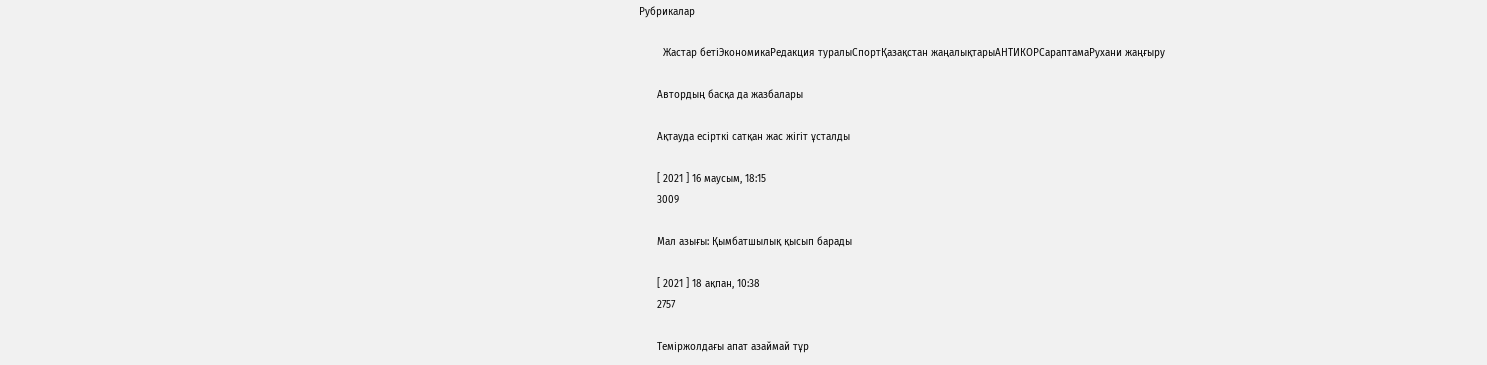Рубрикалар

        Жастар бетіЭкономикаРедакция туралыСпортҚазақстан жаңалықтарыАНТИКОРСараптамаРухани жаңғыру

      Автордың басқа да жазбалары

      Ақтауда есірткі сатқан жас жігіт ұсталды

      [ 2021 ] 16 маусым, 18:15
      3009

      Мал азығы: Қымбатшылық қысып барады

      [ 2021 ] 18 ақпан, 10:38
      2757

      Теміржолдағы апат азаймай тұр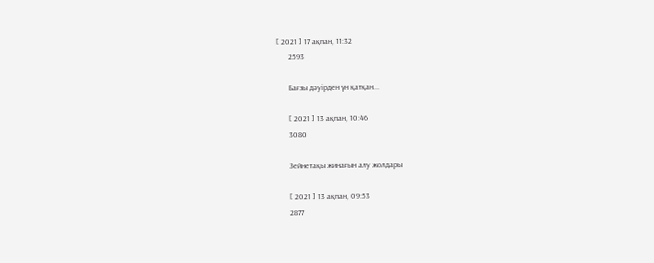[ 2021 ] 17 ақпан, 11:32
      2593

      Бағзы дәуірден үн қатқан...

      [ 2021 ] 13 ақпан, 10:46
      3080

      Зейнетақы жинағын алу жолдары

      [ 2021 ] 13 ақпан, 09:53
      2877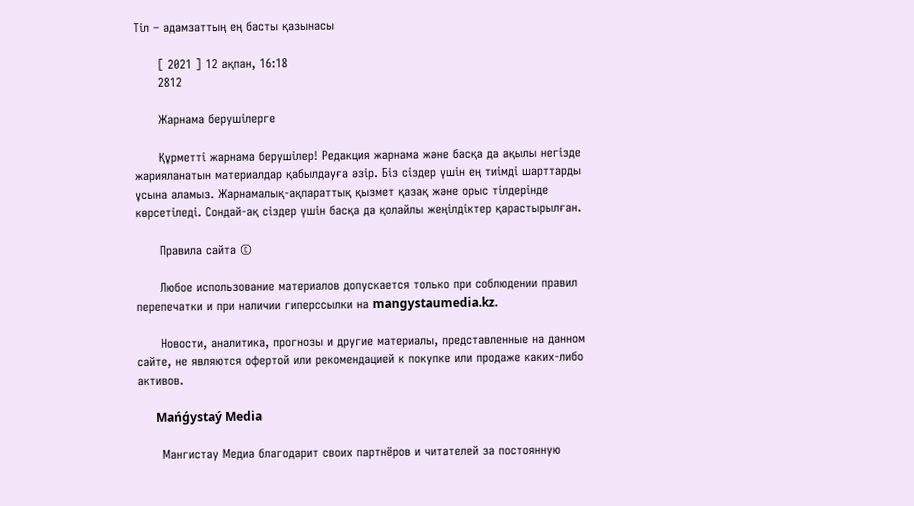Тіл – адамзаттың ең басты қазынасы

      [ 2021 ] 12 ақпан, 16:18
      2812

      Жарнама берушілерге

      Құрметті жарнама берушілер! Редакция жарнама және басқа да ақылы негізде жарияланатын материалдар қабылдауға әзір. Біз сіздер үшін ең тиімді шарттарды ұсына аламыз. Жарнамалық-ақпараттық қызмет қазақ және орыс тілдерінде көрсетіледі. Сондай-ақ сіздер үшін басқа да қолайлы жеңілдіктер қарастырылған.

      Правила сайта ©

      Любое использование материалов допускается только при соблюдении правил перепечатки и при наличии гиперссылки на mangystaumedia.kz.

      Новости, аналитика, прогнозы и другие материалы, представленные на данном сайте, не являются офертой или рекомендацией к покупке или продаже каких-либо активов.

      Mańǵystaý Media

      Мангистау Медиа благодарит своих партнёров и читателей за постоянную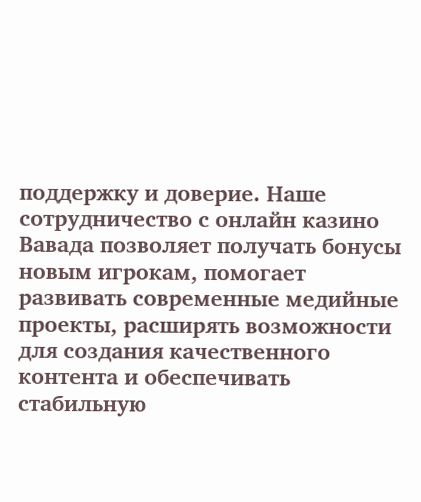поддержку и доверие. Наше сотрудничество с онлайн казино Вавада позволяет получать бонусы новым игрокам, помогает развивать современные медийные проекты, расширять возможности для создания качественного контента и обеспечивать стабильную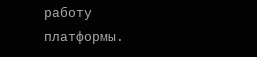работу платформы.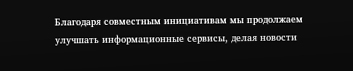Благодаря совместным инициативам мы продолжаем улучшать информационные сервисы, делая новости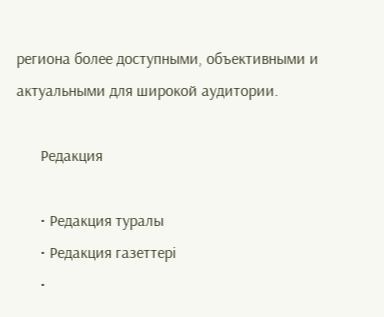региона более доступными, объективными и актуальными для широкой аудитории.

      Редакция

      • Редакция туралы
      • Редакция газеттері
      •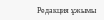Редакция ұжымы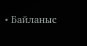• Байланыс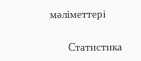мәліметтері

      Статистика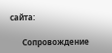сайта:

      Сопровождение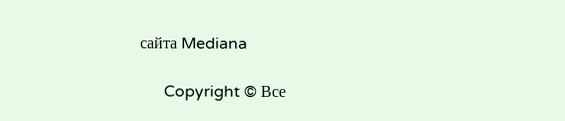сайта Mediana

      Copyright © Все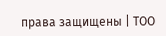права защищены | ТОО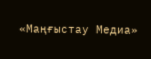«Маңғыстау Медиа»